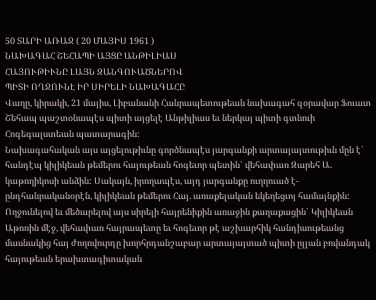50 ՏԱՐԻ ԱՌԱՋ ( 20 ՄԱՅԻՍ 1961 )
ՆԱԽԱԳԱՀ ՇԵՀԱՊԻ ԱՅՑԸ ԱՆԹԻԼԻԱՍ
ՀԱՅՈՒԹԻՒՆԸ ԼԱՅՆ ԶԱՆԳՈՒԱԾՆԵՐՈՎ
ՊԻՏԻ ՈՂՋՈՒՆԷ ԻՐ ՍԻՐԵԼԻ ՆԱԽԱԳԱՀԸ
Վաղը, կիրակի, 21 մայիս, Լիբանանի Հանրապետութեան նախագահ զօրավար Ֆուատ Շեհապ պաշտօնապէս պիտի այցելէ Անթիլիաս եւ ներկայ պիտի գտնուի Հոգեգալստեան պատարագին:
Նախագահական այս այցելութիւնը գործնապէս յարգանքի արտայայտութիւն մըն է` հանդէպ կիլիկեան թեմերու հայութեան հոգեւոր պետին` վեհափառ Զարեհ Ա. կաթողիկոսի անձին: Սակայն, իրողապէս, այդ յարգանքը ուղղուած է- ընդհանրականօրէն, կիլիկեան թեմերու Հայ. առաքելական եկեղեցւոյ համայնքին:
Ողջունելով եւ մեծարելով այս սիրելի հայրենիքին առաջին քաղաքացին` Կիլիկեան Աթոռին մէջ, վեհափառ հայրապետը եւ հոգեւոր թէ աշխարհիկ հանդիսութեանց մասնակից հայ ժողովուրդը խորհրդանշաբար արտայայտած պիտի ըլլան բովանդակ հայութեան երախտագիտական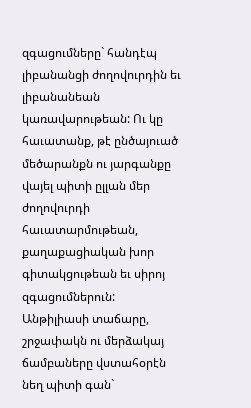զգացումները` հանդէպ լիբանանցի ժողովուրդին եւ լիբանանեան կառավարութեան: Ու կը հաւատանք, թէ ընծայուած մեծարանքն ու յարգանքը վայել պիտի ըլլան մեր ժողովուրդի հաւատարմութեան, քաղաքացիական խոր գիտակցութեան եւ սիրոյ զգացումներուն:
Անթիլիասի տաճարը, շրջափակն ու մերձակայ ճամբաները վստահօրէն նեղ պիտի գան`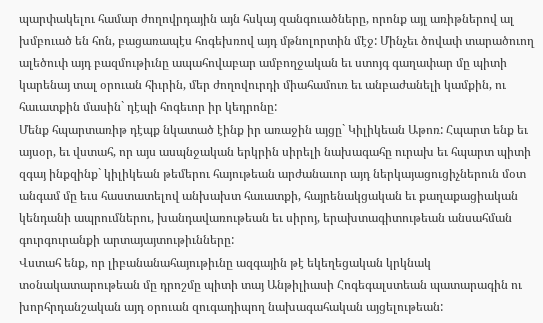պարփակելու համար ժողովրդային այն հսկայ զանգուածները, որոնք այլ առիթներով ալ խմբուած են հոն, բացառապէս հոգեխռով այդ մթնոլորտին մէջ: Մինչեւ ծովափ տարածուող ալեծուփ այդ բազմութիւնը ապահովաբար ամբողջական եւ ստոյգ գաղափար մը պիտի կարենայ տալ օրուան հիւրին, մեր ժողովուրդի միահամուռ եւ անբաժանելի կամքին, ու հաւատքին մասին` դէպի հոգեւոր իր կեդրոնը:
Մենք հպարտառիթ դէպք նկատած էինք իր առաջին այցը` Կիլիկեան Աթոռ: Հպարտ ենք եւ այսօր, եւ վստահ, որ այս ասպնջական երկրին սիրելի նախագահը ուրախ եւ հպարտ պիտի զգայ ինքզինք` կիլիկեան թեմերու հայութեան արժանաւոր այդ ներկայացուցիչներուն մօտ անգամ մը եւս հաստատելով անխախտ հաւատքի, հայրենակցական եւ քաղաքացիական կենդանի ապրումներու, խանդավառութեան եւ սիրոյ, երախտագիտութեան անսահման գուրգուրանքի արտայայտութիւնները:
Վստահ ենք, որ լիբանանահայութիւնը ազգային թէ եկեղեցական կրկնակ տօնակատարութեան մը դրոշմը պիտի տայ Անթիլիասի Հոգեգալստեան պատարագին ու խորհրդանշական այդ օրուան զուգադիպող նախագահական այցելութեան: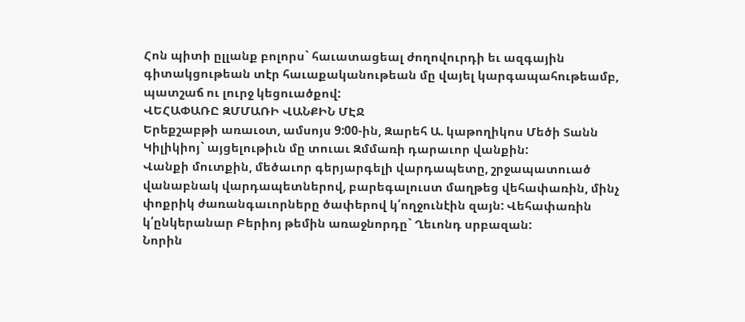Հոն պիտի ըլլանք բոլորս` հաւատացեալ ժողովուրդի եւ ազգային գիտակցութեան տէր հաւաքականութեան մը վայել կարգապահութեամբ, պատշաճ ու լուրջ կեցուածքով:
ՎԵՀԱՓԱՌԸ ԶՄՄԱՌԻ ՎԱՆՔԻՆ ՄԷՋ
Երեքշաբթի առաւօտ, ամսոյս 9:00-ին, Զարեհ Ա. կաթողիկոս Մեծի Տանն Կիլիկիոյ` այցելութիւն մը տուաւ Զմմառի դարաւոր վանքին:
Վանքի մուտքին, մեծաւոր գերյարգելի վարդապետը, շրջապատուած վանաբնակ վարդապետներով, բարեգալուստ մաղթեց վեհափառին, մինչ փոքրիկ ժառանգաւորները ծափերով կ՛ողջունէին զայն: Վեհափառին կ՛ընկերանար Բերիոյ թեմին առաջնորդը` Ղեւոնդ սրբազան:
Նորին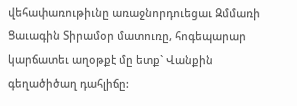վեհափառութիւնը առաջնորդուեցաւ Զմմառի Ցաւագին Տիրամօր մատուռը, հոգեպարար կարճատեւ աղօթքէ մը ետք` Վանքին գեղածիծաղ դահլիճը: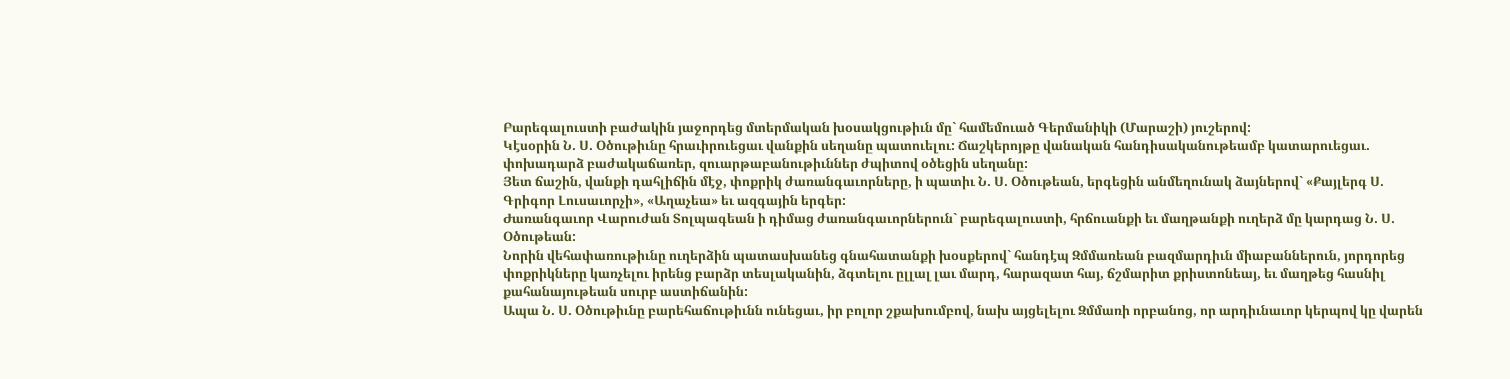Բարեգալուստի բաժակին յաջորդեց մտերմական խօսակցութիւն մը` համեմուած Գերմանիկի (Մարաշի) յուշերով:
Կէսօրին Ն. Ս. Օծութիւնը հրաւիրուեցաւ վանքին սեղանը պատուելու: Ճաշկերոյթը վանական հանդիսականութեամբ կատարուեցաւ. փոխադարձ բաժակաճառեր, զուարթաբանութիւններ ժպիտով օծեցին սեղանը:
Յետ ճաշին, վանքի դահլիճին մէջ, փոքրիկ ժառանգաւորները, ի պատիւ Ն. Ս. Օծութեան, երգեցին անմեղունակ ձայներով` «Քայլերգ Ս. Գրիգոր Լուսաւորչի», «Աղաչեա» եւ ազգային երգեր:
Ժառանգաւոր Վարուժան Տոլպագեան ի դիմաց ժառանգաւորներուն` բարեգալուստի, հրճուանքի եւ մաղթանքի ուղերձ մը կարդաց Ն. Ս. Օծութեան:
Նորին վեհափառութիւնը ուղերձին պատասխանեց գնահատանքի խօսքերով` հանդէպ Զմմառեան բազմարդիւն միաբաններուն, յորդորեց փոքրիկները կառչելու իրենց բարձր տեսլականին, ձգտելու ըլլալ լաւ մարդ, հարազատ հայ, ճշմարիտ քրիստոնեայ, եւ մաղթեց հասնիլ քահանայութեան սուրբ աստիճանին:
Ապա Ն. Ս. Օծութիւնը բարեհաճութիւնն ունեցաւ, իր բոլոր շքախումբով, նախ այցելելու Զմմառի որբանոց, որ արդիւնաւոր կերպով կը վարեն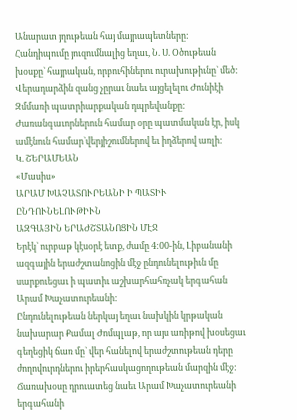Անարատ յղութեան հայ մայրապետները: Հանդիպումը յուզումնալից եղաւ, Ն. Ս. Օծութեան խօսքը` հայրական, որբուհիներու ուրախութիւնը` մեծ:
Վերադարձին զանց չըրաւ նաեւ այցելելու Ժունիէի Զմմառի պատրիարքական դպրեվանքը:
Ժառանգաւորներուն համար օրը պատմական էր, իսկ ամէնուն համար`վերյիշումներով եւ իղձերով առլի:
Կ. ՇԵՐԱՄԵԱՆ
«Մասիս»
ԱՐԱՄ ԽԱՉԱՏՈՒՐԵԱՆԻ Ի ՊԱՏԻՒ
ԸՆԴՈՒՆԵԼՈՒԹԻՒՆ
ԱԶԳԱՅԻՆ ԵՐԱԺՇՏԱՆՈՑԻՆ ՄԷՋ
Երէկ` ուրբաթ կէսօրէ ետք, ժամը 4:00-ին, Լիբանանի ազգային երաժշտանոցին մէջ ընդունելութիւն մը սարքուեցաւ ի պատիւ աշխարհահռչակ երգահան Արամ Խաչատուրեանի:
Ընդունելութեան ներկայ եղաւ նախկին կրթական նախարար Քամալ Ժոմպլաթ, որ այս առիթով խօսեցաւ գեղեցիկ ճառ մը` վեր հանելով երաժշտութեան դերը ժողովուրդներու իրերհասկացողութեան մարզին մէջ: Ճառախօսը դրուատեց նաեւ Արամ Խաչատուրեանի երգահանի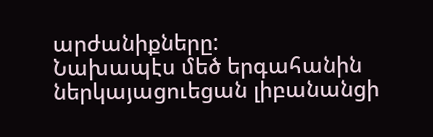արժանիքները:
Նախապէս մեծ երգահանին ներկայացուեցան լիբանանցի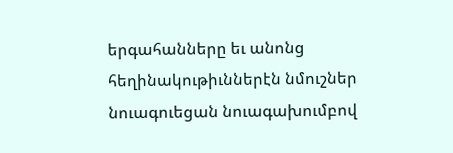երգահանները եւ անոնց հեղինակութիւններէն նմուշներ նուագուեցան նուագախումբով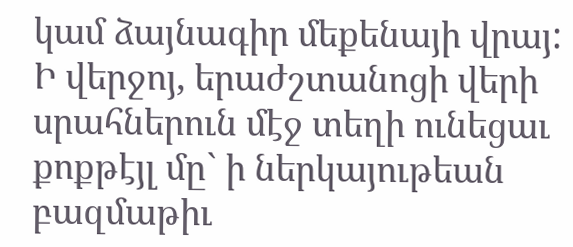կամ ձայնագիր մեքենայի վրայ:
Ի վերջոյ, երաժշտանոցի վերի սրահներուն մէջ տեղի ունեցաւ քոքթէյլ մը` ի ներկայութեան բազմաթիւ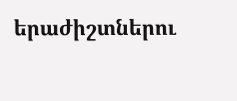երաժիշտներու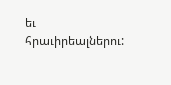եւ հրաւիրեալներու: